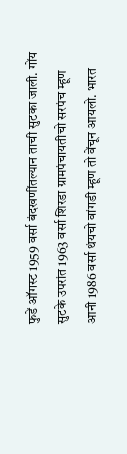फुडें ऑगस्ट 1959 वर्सा बंदखणींतल्यान ताची सुटका जाली. गोंय सुटके उपरांत 1963 वर्सा शिरडा ग्रामपंचायतीचो सरपंच म्हूण आनी 1986 वर्सा थंयचो वांगडी म्हूण तो वेंचून आयलो. भारत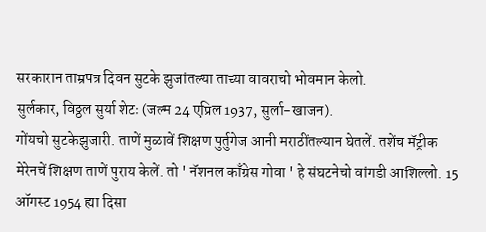सरकारान ताम्रपत्र दिवन सुटके झुजांतल्या ताच्या वावराचो भोवमान केलो.
सुर्लकार, विठ्ठल सुर्या शेटः (जल्म 24 एप्रिल 1937, सुर्ला-खाजन).
गोंयचो सुटकेझुजारी. ताणें मुळावें शिक्षण पुर्तुगेज आनी मराठींतल्यान घेतलें. तशेंच मॅट्रीक मेरेनचें शिक्षण ताणें पुराय केलें. तो ' नॅशनल काँग्रेस गोवा ' हे संघटनेचो वांगडी आशिल्लो. 15 ऑगस्ट 1954 ह्या दिसा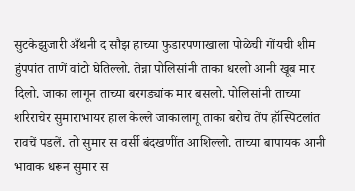सुटकेझुजारी अँथनी द सौझ हाच्या फुडारपणाखाला पोळेची गोंयची शीम हुंपपांत ताणें वांटो घेतिल्लो. तेन्ना पोलिसांनी ताका धरलो आनी खूब मार दिलो. जाका लागून ताच्या बरगड्यांक मार बसलो. पोलिसांनी ताच्या शरिराचेर सुमाराभायर हाल केल्ले जाकालागू ताका बरोच तेंप हॉस्पिटलांत रावचें पडलें. तो सुमार स वर्सी बंदखणींत आशिल्लो. ताच्या बापायक आनी भावाक धरून सुमार स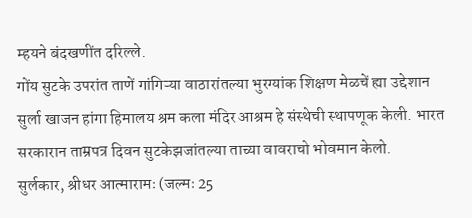म्हयने बंदखणींत दरिल्ले.
गोंय सुटके उपरांत ताणें गांगिऱ्या वाठारांतल्या भुरग्यांक शिक्षण मेळचें ह्या उद्देशान सुर्ला खाजन हांगा हिमालय श्रम कला मंदिर आश्रम हे संस्थेची स्थापणूक केली. भारत सरकारान ताम्रपत्र दिवन सुटकेझजांतल्या ताच्या वावराचो भोवमान केलो.
सुर्लकार, श्रीधर आत्मारामः (जल्मः 25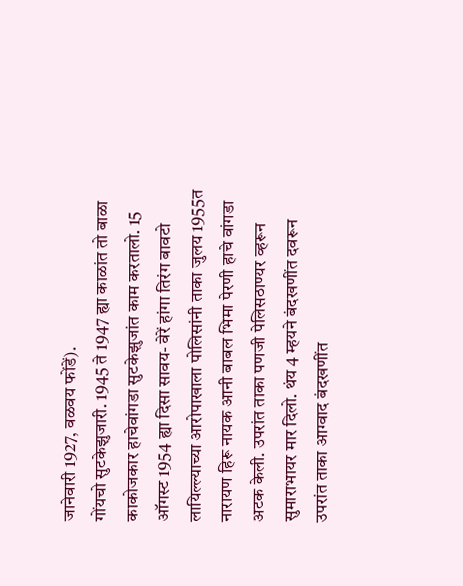जानेवारी 1927, वळवय फोंडें).
गोंयचो सुटकेझुजारी. 1945 ते 1947 ह्या काळांत तो बाळा काकोजकार हाचेवांगडा सुटकेझुजांत काम करतालो. 15 ऑगस्ट 1954 ह्या दिसा सावय- वेरें हांगा तिरंग बावटो लायिल्ल्याच्या आरोपाखाला पोलिसांनी ताका जुलय 1955त नारायण हिरू नायक आनी बाबल भिमा पेरणी हाचे वांगडा अटक केली. उपरांत ताका पणजी पेलिसठाण्यर व्हरून सुमाराभायर मार दिलो. थंय 4 म्हयने बंदखणींत दवरून उपरांत ताका आग्वाद बंदखणींत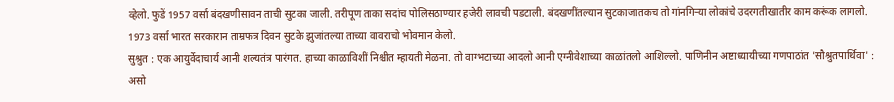व्हेलो. फुडें 1957 वर्सा बंदखणीसावन ताची सुटका जाली. तरीपूण ताका सदांच पोलिसठाण्यार हजेरी लावची पडटाली. बंदखणींतल्यान सुटकाजातकच तो गांनगिऱ्या लोकांचे उदरगतीखातीर काम करूंक लागलो. 1973 वर्सा भारत सरकारान ताम्रफत्र दिवन सुटके झुजांतल्या ताच्या वावराचो भोवमान केलो.
सुश्रुत : एक आयुर्वेदाचार्य आनी शल्यतंत्र पारंगत. हाच्या काळाविशीं निश्चीत म्हायती मेळना. तो वाग्भटाच्या आदलो आनी एग्नीवेशाच्या काळांतलो आशिल्लो. पाणिनीन अष्टाध्यायीच्या गणपाठांत 'सौश्रुतपार्थिवा' : असो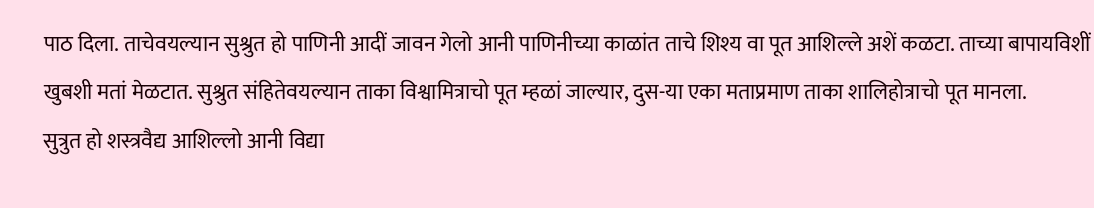पाठ दिला. ताचेवयल्यान सुश्रुत हो पाणिनी आदीं जावन गेलो आनी पाणिनीच्या काळांत ताचे शिश्य वा पूत आशिल्ले अशें कळटा. ताच्या बापायविशीं खुबशी मतां मेळटात. सुश्रुत संहितेवयल्यान ताका विश्वामित्राचो पूत म्हळां जाल्यार, दुस-या एका मताप्रमाण ताका शालिहोत्राचो पूत मानला.
सुत्रुत हो शस्त्रवैद्य आशिल्लो आनी विद्या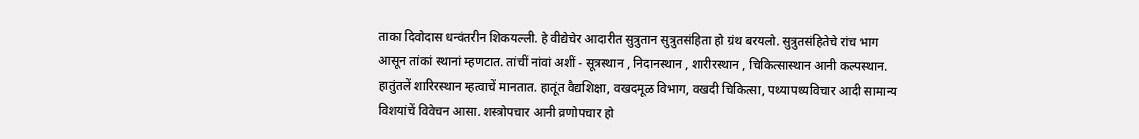ताका दिवोदास धन्वंतरीन शिकयल्ली. हे वीद्येचेर आदारीत सुत्रुतान सुत्रुतसंहिता हो ग्रंथ बरयलो. सुत्रुतसंहितेचे रांच भाग आसून तांकां स्थानां म्हणटात. तांचीं नांवां अशीं - सूत्रस्थान , निदानस्थान , शारीरस्थान , चिकित्सास्थान आनी कल्पस्थान. हातुंतलें शारिरस्थान म्हत्वाचें मानतात. हातूंत वैद्यशिक्षा, वखदमूळ विभाग, वखदी चिकित्सा, पथ्यापथ्यविचार आदी सामान्य विशयांचें विवेचन आसा. शस्त्रोपचार आनी व्रणोपचार हो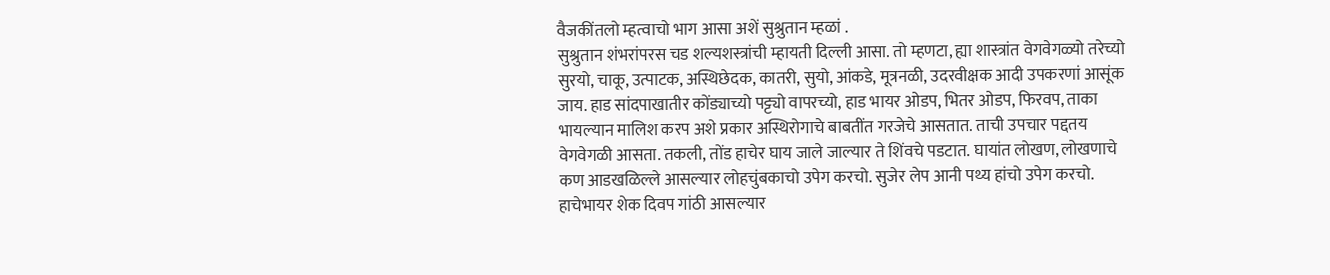वैजकींतलो म्हत्वाचो भाग आसा अशें सुश्रुतान म्हळां .
सुश्रुतान शंभरांपरस चड शल्यशस्त्रांची म्हायती दिल्ली आसा. तो म्हणटा, ह्या शास्त्रांत वेगवेगळ्यो तरेच्यो सुरयो, चाकू, उत्पाटक, अस्थिछेदक, कातरी, सुयो, आंकडे, मूत्रनळी, उदरवीक्षक आदी उपकरणां आसूंक जाय. हाड सांदपाखातीर कोंड्याच्यो पट्ट्यो वापरच्यो, हाड भायर ओडप, भितर ओडप, फिरवप, ताका भायल्यान मालिश करप अशे प्रकार अस्थिरोगाचे बाबतींत गरजेचे आसतात. ताची उपचार पद्दतय वेगवेगळी आसता. तकली, तोंड हाचेर घाय जाले जाल्यार ते शिंवचे पडटात. घायांत लोखण, लोखणाचे कण आडखळिल्ले आसल्यार लोहचुंबकाचो उपेग करचो. सुजेर लेप आनी पथ्य हांचो उपेग करचो. हाचेभायर शेक दिवप गांठी आसल्यार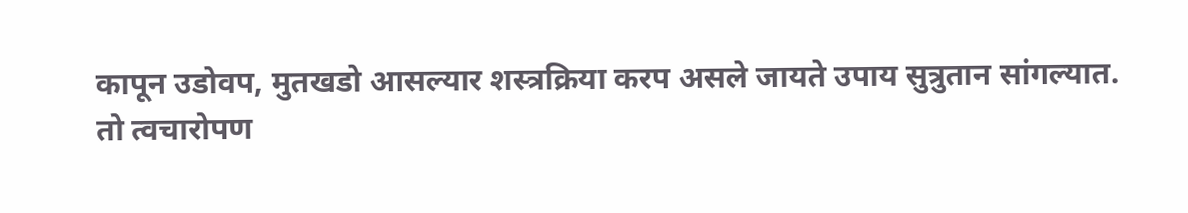कापून उडोवप, मुतखडो आसल्यार शस्त्रक्रिया करप असले जायते उपाय सुत्रुतान सांगल्यात.
तो त्वचारोपण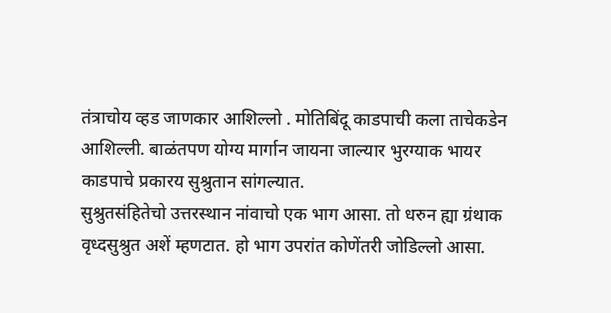तंत्राचोय व्हड जाणकार आशिल्लो . मोतिबिंदू काडपाची कला ताचेकडेन आशिल्ली. बाळंतपण योग्य मार्गान जायना जाल्यार भुरग्याक भायर काडपाचे प्रकारय सुश्रुतान सांगल्यात.
सुश्रुतसंहितेचो उत्तरस्थान नांवाचो एक भाग आसा. तो धरुन ह्या ग्रंथाक वृध्दसुश्रुत अशें म्हणटात. हो भाग उपरांत कोणेंतरी जोडिल्लो आसा.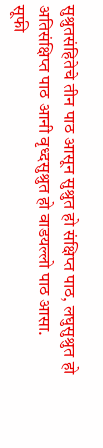सुश्रुतसंहितेचे तीन पाठ आसून सुश्रुत हो संक्षिप्त पाठ, लघुसुश्रुत हो अतिसंक्षिप्त पाठ आनी वृध्दसुश्रुत हो वाडयल्लो पाठ आसा.
सूफी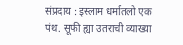संप्रदाय : इस्लाम धर्मातलो एक पंथ. सूफी ह्या उतराची व्याख्या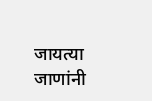जायत्या जाणांनी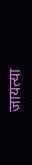जायत्या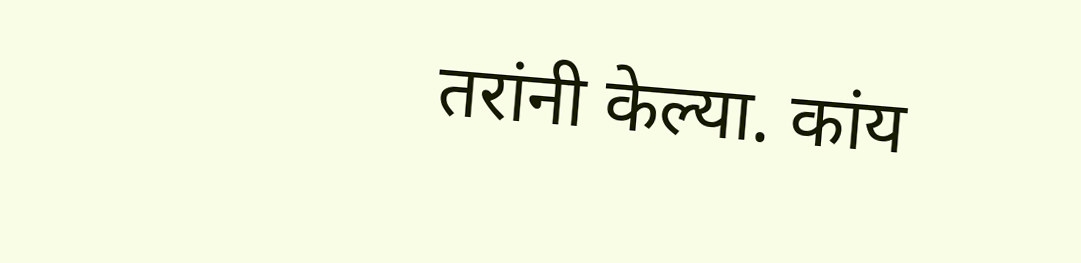तरांनी केल्या. कांय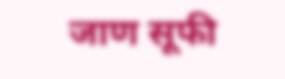जाण सूफी